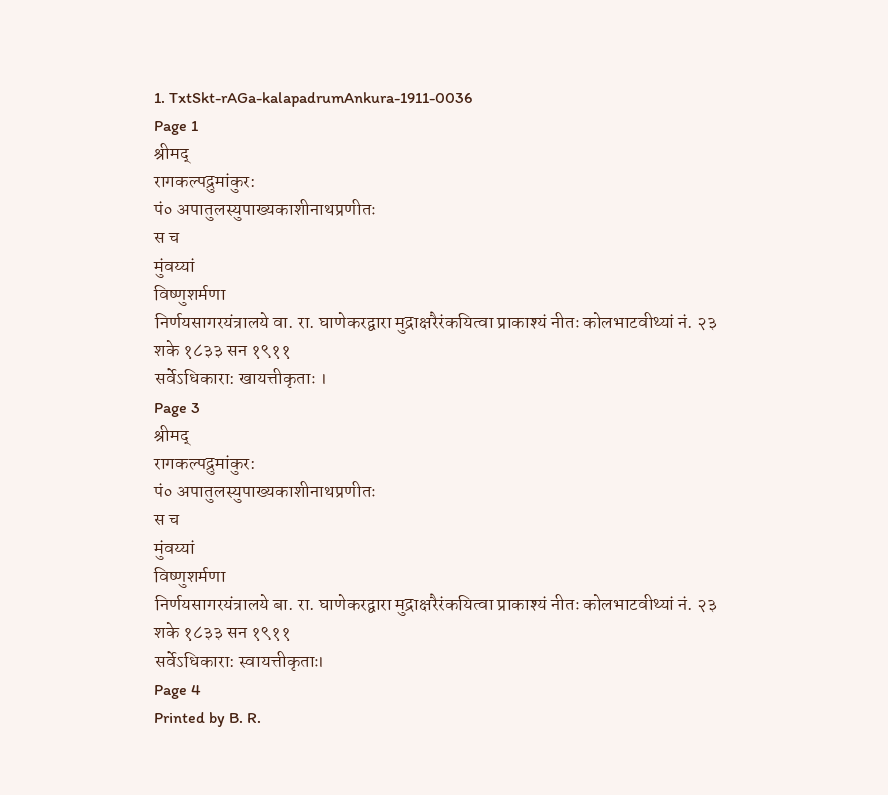1. TxtSkt-rAGa-kalapadrumAnkura-1911-0036
Page 1
श्रीमद्
रागकल्पद्रुमांकुर:
पं० अपातुलस्युपाख्यकाशीनाथप्रणीतः
स च
मुंवय्यां
विष्णुशर्मणा
निर्णयसागरयंत्रालये वा. रा. घाणेकरद्वारा मुद्राक्षरैरंकयित्वा प्राकाश्यं नीतः कोलभाटवीथ्यां नं. २३
शके १८३३ सन १९११
सर्वेऽधिकारा: खायत्तीकृताः ।
Page 3
श्रीमद्
रागकल्पद्रुमांकुर:
पं० अपातुलस्युपाख्यकाशीनाथप्रणीतः
स च
मुंवय्यां
विष्णुशर्मणा
निर्णयसागरयंत्रालये बा. रा. घाणेकरद्वारा मुद्राक्षरैरंकयित्वा प्राकाश्यं नीतः कोलभाटवीथ्यां नं. २३
शके १८३३ सन १९११
सर्वेऽधिकारा: स्वायत्तीकृताः।
Page 4
Printed by B. R.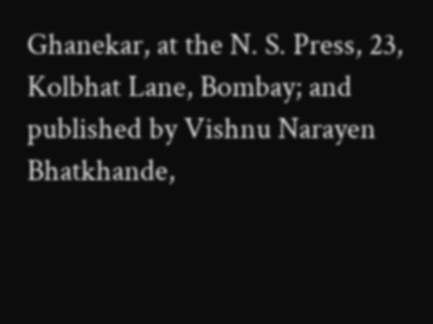Ghanekar, at the N. S. Press, 23, Kolbhat Lane, Bombay; and published by Vishnu Narayen Bhatkhande,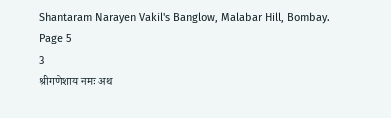Shantaram Narayen Vakil's Banglow, Malabar Hill, Bombay.
Page 5
3
श्रीगणेशाय नमः अथ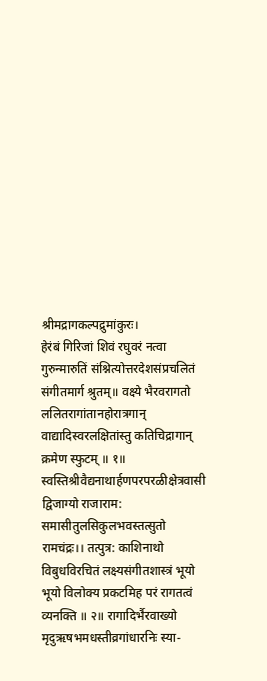श्रीमद्रागकल्पद्रुमांकुरः।
हेरंबं गिरिजां शिवं रघुवरं नत्वा गुरुन्मारुतिं संश्नित्योत्तरदेशसंप्रचलितं संगीतमार्ग श्रुतम्॥ वक्ष्ये भैरवरागतो ललितरागांतानहोरात्रगान् वाद्यादिस्वरलक्षितांस्तु कतिचिद्रागान् क्रमेण स्फुटम् ॥ १॥ स्वस्तिश्रीवैद्यनाथार्हणपरपरळीक्षेत्रवासी द्विजाग्यो राजाराम: समासीतुलसिकुलभवस्तत्सुतो रामचंद्रः।। तत्पुत्र: काशिनाथो विबुधविरचितं लक्ष्यसंगीतशास्त्रं भूयो भूयो विलोक्य प्रकटमिह परं रागतत्वं व्यनक्ति ॥ २॥ रागादिर्भैरवाख्यो मृदुऋषभमधस्तीव्रगांधारनिः स्या-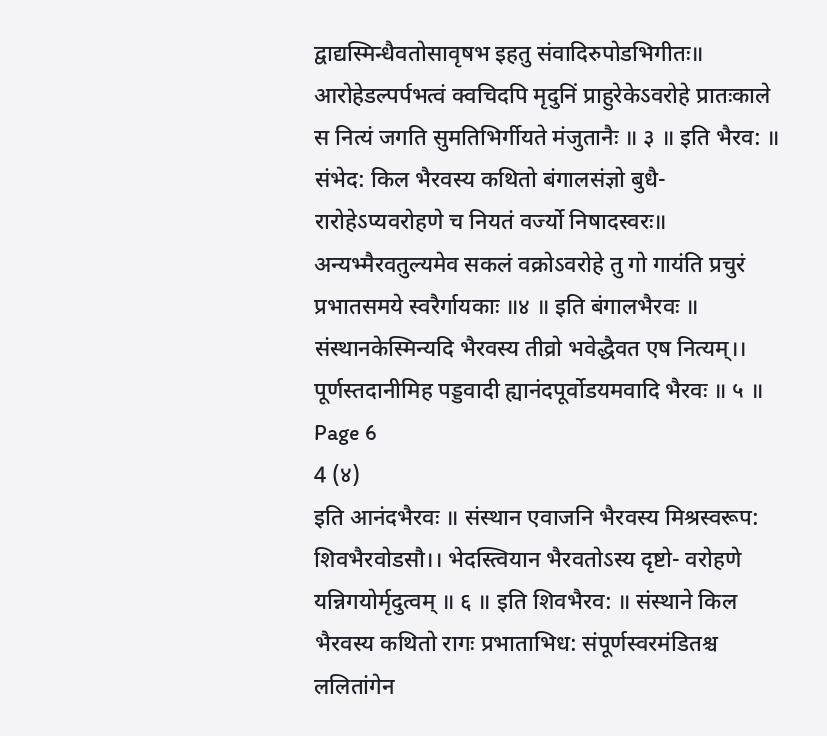द्वाद्यस्मिन्धैवतोसावृषभ इहतु संवादिरुपोडभिगीतः॥ आरोहेडल्पर्पभत्वं क्वचिदपि मृदुनिं प्राहुरेकेऽवरोहे प्रातःकाले स नित्यं जगति सुमतिभिर्गीयते मंजुतानैः ॥ ३ ॥ इति भैरव: ॥ संभेद: किल भैरवस्य कथितो बंगालसंज्ञो बुधै- रारोहेऽप्यवरोहणे च नियतं वर्ज्यो निषादस्वरः॥ अन्यभ्मैरवतुल्यमेव सकलं वक्रोऽवरोहे तु गो गायंति प्रचुरं प्रभातसमये स्वरैर्गायकाः ॥४ ॥ इति बंगालभैरवः ॥ संस्थानकेस्मिन्यदि भैरवस्य तीव्रो भवेद्धैवत एष नित्यम्।। पूर्णस्तदानीमिह पड्डवादी ह्यानंदपूर्वोडयमवादि भैरवः ॥ ५ ॥
Page 6
4 (४)
इति आनंदभैरवः ॥ संस्थान एवाजनि भैरवस्य मिश्रस्वरूप: शिवभैरवोडसौ।। भेदस्त्वियान भैरवतोऽस्य दृष्टो- वरोहणे यन्निगयोर्मृदुत्वम् ॥ ६ ॥ इति शिवभैरव: ॥ संस्थाने किल भैरवस्य कथितो रागः प्रभाताभिध: संपूर्णस्वरमंडितश्च ललितांगेन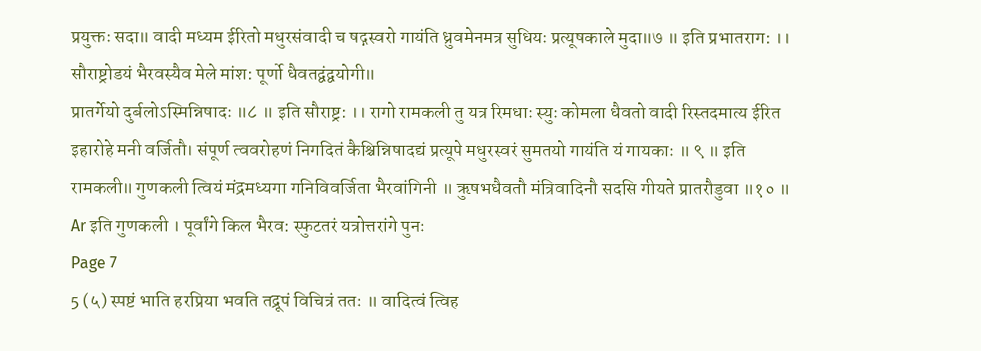प्रयुक्तः सदा॥ वादी मध्यम ईरितो मधुरसंवादी च षद्गस्वरो गायंति ध्रुवमेनमत्र सुधियः प्रत्यूषकाले मुदा॥७ ॥ इति प्रभातराग: ।। सौराष्ट्रोडयं भैरवस्यैव मेले मांश: पूर्णो धैवतद्वंद्वयोगी॥
प्रातर्गेयो दुर्बलोऽस्मिन्निषादः ॥८ ॥ इति सौराष्ट्र: ।। रागो रामकली तु यत्र रिमधाः स्युः कोमला धैवतो वादी रिस्तदमात्य ईरित इहारोहे मनी वर्जितौ। संपूर्ण त्ववरोहणं निगदितं कैश्चिन्निषादद्यं प्रत्यूपे मधुरस्वरं सुमतयो गायंति यं गायकाः ॥ ९ ॥ इति रामकली॥ गुणकली त्वियं मंद्रमध्यगा गनिविवर्जिता भैरवांगिनी ॥ ऋुषभधैवतौ मंत्रिवादिनौ सदसि गीयते प्रातरौडुवा ॥१० ॥ Ar इति गुणकली । पूर्वांगे किल भैरव: स्फुटतरं यत्रोत्तरांगे पुनः
Page 7
5 (५) स्पष्टं भाति हरप्रिया भवति तद्रूपं विचित्रं ततः ॥ वादित्वं त्विह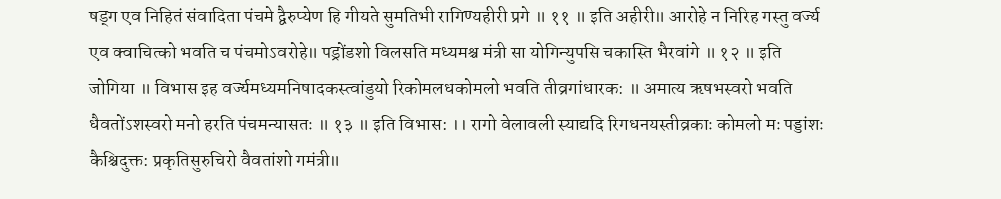षड्ग एव निहितं संवादिता पंचमे द्वैरुप्येण हि गीयते सुमतिभी रागिण्यहीरी प्रगे ॥ ११ ॥ इति अहीरी॥ आरोहे न निरिह गस्तु वर्ज्य एव क्वाचित्को भवति च पंचमोऽवरोहे॥ पड्रोंडशो विलसति मध्यमश्च मंत्री सा योगिन्युपसि चकास्ति भैरवांगे ॥ १२ ॥ इति जोगिया ॥ विभास इह वर्ज्यमध्यमनिषादकस्त्वांडुयो रिकोमलधकोमलो भवति तीव्रगांधारक: ॥ अमात्य ऋषभस्वरो भवति धैवतोंऽशस्वरो मनो हरति पंचमन्यासतः ॥ १३ ॥ इति विभास: ।। रागो वेलावली स्याद्यदि रिगधनयस्तीव्रकाः कोमलो मः पड्डांशः कैश्चिदुक्त: प्रकृतिसुरुचिरो वैवतांशो गमंत्री॥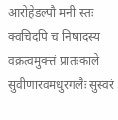आरोहेडल्पौ मनी स्तः क्वचिदपि च निषादस्य वक्रत्वमुक्त्तं प्रातःकाले सुवीणारवमधुरगलैः सुस्वरं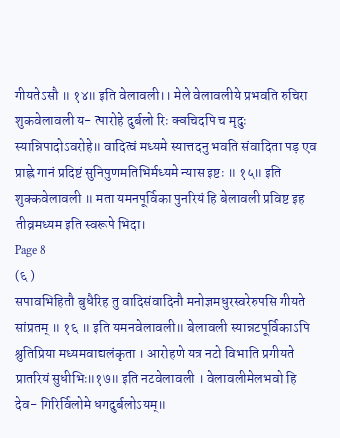गीयतेऽसौ ॥ १४॥ इति वेलावली।। मेले वेलावलीये प्रभवति रुचिरा शुकवेलावली य- त्पारोहे दुर्बलो रिः क्वचिदपि च मृदुः स्यान्निपादोऽवरोहे॥ वादित्वं मध्यमे स्यात्तदनु भवति संवादिता पड़ एव प्राह्ले गानं प्रदिष्टं सुनिपुणमतिभिर्मध्यमे न्यास इष्टः ॥ १५॥ इति शुक्कवेलावली ॥ मता यमनपूर्विका पुनरियं हि बेलावली प्रविष्ट इह तीव्रमध्यम इति स्वरूपे भिदा।
Page 8
(६ )
सपावभिहितौ बुधैरिह तु वादिसंवादिनौ मनोज्ञमधुरस्वरेरुपसि गीयते सांप्रतम् ॥ १६ ॥ इति यमनवेलावली॥ बेलावली स्यान्नटपूर्विकाऽपि श्रुतिप्रिया मध्यमवाद्यलंकृता । आरोहणे यत्र नटो विभाति प्रगीयते प्रातरियं सुधीभिः॥१७॥ इति नटवेलावली । वेलावलीमेलभवो हि देव- गिरिर्विलोमे धगदुर्बलोऽयम्॥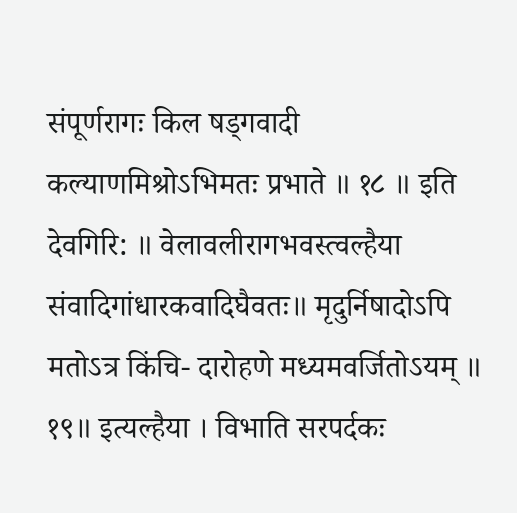संपूर्णरागः किल षड्गवादी कल्याणमिश्रोऽभिमतः प्रभाते ॥ १८ ॥ इति देवगिरि: ॥ वेलावलीरागभवस्त्वल्हैया संवादिगांधारकवादिघैवतः॥ मृदुर्निषादोऽपि मतोऽत्र किंचि- दारोहणे मध्यमवर्जितोऽयम् ॥ १९॥ इत्यल्हैया । विभाति सरपर्दकः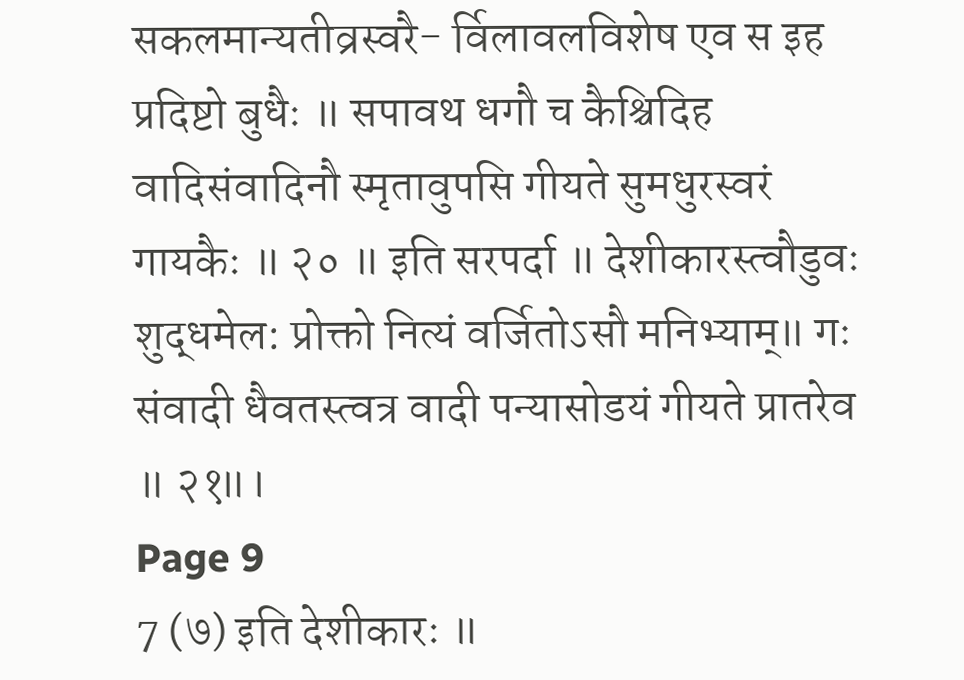सकलमान्यतीव्रस्वरै- र्विलावलविशेष एव स इह प्रदिष्टो बुधैः ॥ सपावथ धगौ च कैश्चिदिह वादिसंवादिनौ स्मृतावुपसि गीयते सुमधुरस्वरं गायकैः ॥ २० ॥ इति सरपर्दा ॥ देशीकारस्त्वौडुवः शुद्धमेल: प्रोक्तो नित्यं वर्जितोऽसौ मनिभ्याम्॥ गः संवादी धैवतस्त्वत्र वादी पन्यासोडयं गीयते प्रातरेव ॥ २१॥।
Page 9
7 (७) इति देशीकारः ॥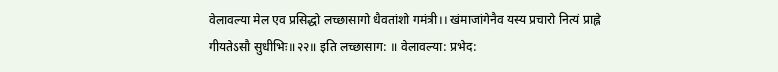वेलावल्या मेल एव प्रसिद्धो लच्छासागो धैवतांशो गमंत्री।। खंमाजांगेनैव यस्य प्रचारो नित्यं प्राह्ले गीयतेऽसौ सुधीभिः॥२२॥ इति लच्छासाग: ॥ वेलावल्या: प्रभेद: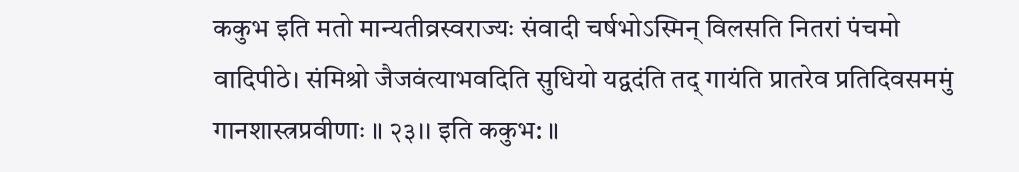ककुभ इति मतो मान्यतीव्रस्वराज्यः संवादी चर्षभोऽस्मिन् विलसति नितरां पंचमो वादिपीठे। संमिश्रो जैजवंत्याभवदिति सुधियो यद्वदंति तद् गायंति प्रातरेव प्रतिदिवसममुं गानशास्त्रप्रवीणाः ॥ २३।। इति ककुभ: ॥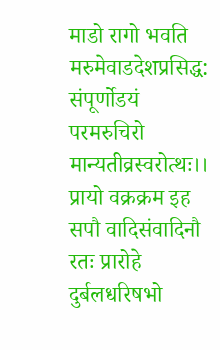माडो रागो भवति मरुमेवाडदेशप्रसिद्ध: संपूर्णोडयं परमरुचिरो मान्यतीव्रस्वरोत्थः।। प्रायो वक्रक्रम इह सपौ वादिसंवादिनौ रतः प्रारोहे दुर्बलधरिषभो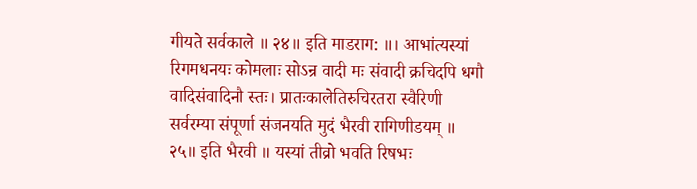गीयते सर्वकाले ॥ २४॥ इति माडराग: ॥। आभांत्यस्यां रिगमधनयः कोमलाः सोऽन्र वादी मः संवादी क्रचिदपि धगौ वादिसंवादिनौ स्तः। प्रातःकालेतिरुचिरतरा स्वैरिणी सर्वरम्या संपूर्णा संजनयति मुदं भैरवी रागिणीडयम् ॥ २५॥ इति भैरवी ॥ यस्यां तीव्रो भवति रिषभः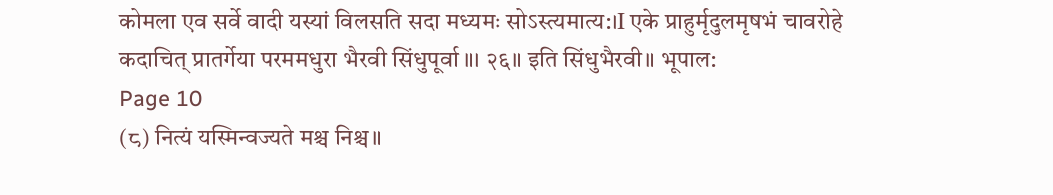कोमला एव सर्वे वादी यस्यां विलसति सदा मध्यमः सोऽस्त्यमात्य:।I एके प्राहुर्मृदुलमृषभं चावरोहे कदाचित् प्रातर्गेया परममधुरा भैरवी सिंधुपूर्वा ॥। २६॥ इति सिंधुभैरवी॥ भूपाल:
Page 10
(८) नित्यं यस्मिन्वज्यते मश्च निश्च॥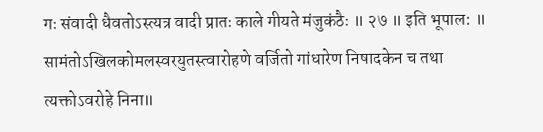गः संवादी धैवतोऽस्त्यत्र वादी प्रातः काले गीयते मंजुकंठैः ॥ २७ ॥ इति भूपाल: ॥ सामंतोऽखिलकोमलस्वरयुतस्त्वारोहणे वर्जितो गांधारेण निषादकेन च तथा त्यक्तोऽवरोहे निना॥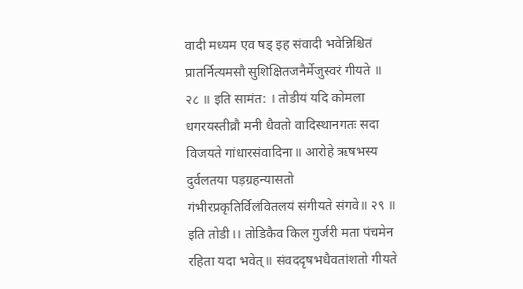वादी मध्यम एव षड् इह संवादी भवेन्निश्चितं प्रातर्नित्यमसौ सुशिक्षितजनैर्मेजुस्वरं गीयते ॥ २८ ॥ इति सामंत: । तोडीयं यदि कोमला धगरयस्तीव्रौ मनी धैवतो वादिस्थानगतः सदा विजयते गांधारसंवादिना॥ आरोहे ऋषभस्य दुर्वलतया पड़ग्रहन्यासतो गंभीरप्रकृतिर्विलंवितलयं संगीयते संगवे॥ २९ ॥ इति तोडी।। तोडिकैव किल गुर्जरी मता पंचमेन रहिता यदा भवेत्॥ संवददृषभधैवतांशतो गीयते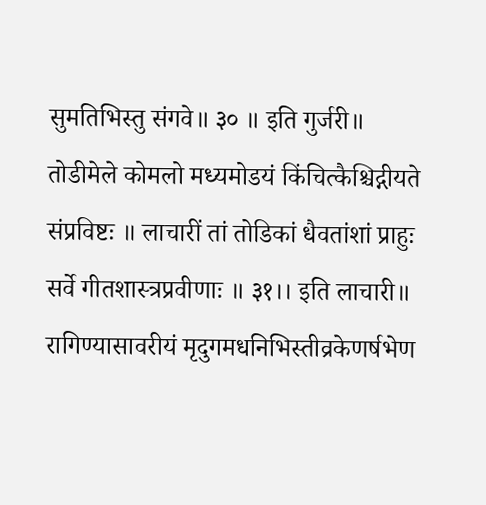सुमतिभिस्तु संगवे॥ ३० ॥ इति गुर्जरी॥ तोडीमेले कोमलो मध्यमोडयं किंचित्कैश्चिद्गीयते संप्रविष्टः ॥ लाचारीं तां तोडिकां धैवतांशां प्राहुः सर्वे गीतशास्त्रप्रवीणाः ॥ ३१।। इति लाचारी॥ रागिण्यासावरीयं मृदुगमधनिभिस्तीव्रकेणर्षभेण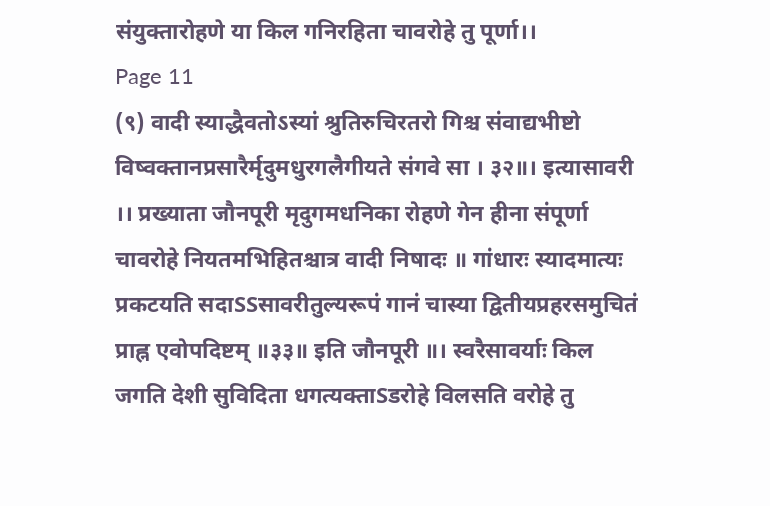संयुक्तारोहणे या किल गनिरहिता चावरोहे तु पूर्णा।।
Page 11
(९) वादी स्याद्धैवतोऽस्यां श्रुतिरुचिरतरो गिश्च संवाद्यभीष्टो विष्वक्तानप्रसारैर्मृदुमधुरगलैगीयते संगवे सा । ३२॥। इत्यासावरी ।। प्रख्याता जौनपूरी मृदुगमधनिका रोहणे गेन हीना संपूर्णा चावरोहे नियतमभिहितश्चात्र वादी निषादः ॥ गांधारः स्यादमात्यः प्रकटयति सदाSSसावरीतुल्यरूपं गानं चास्या द्वितीयप्रहरसमुचितं प्राह्न एवोपदिष्टम् ॥३३॥ इति जौनपूरी ॥। स्वरैसावर्याः किल जगति देशी सुविदिता धगत्यक्ताSडरोहे विलसति वरोहे तु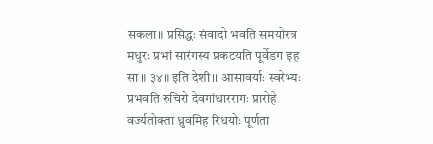सकला॥ प्रसिद्धः संवादो भवति समयोरत्र मधुरः प्रभां सारंगस्य प्रकटयति पूर्वेडग इह सा ॥ ३४॥ इति देशी।। आसावर्याः स्वरेभ्यः प्रभवति रुचिरो देवगांधाररागः प्रारोहे वर्ज्यतोक्ता ध्रुवमिह रिधयोः पूर्णता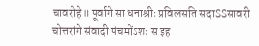चावरोहे॥ पूर्वागे सा धनाश्रीः प्रविलसति सदाSSसावरी चोत्तरांगे संवादी पंचमोंऽशः स इह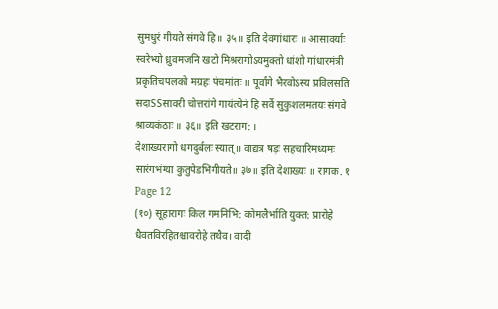सुमधुरं गीयते संगवे हि॥ ३५॥ इति देवगांधारः ॥ आसावर्याः स्वरेभ्यो ध्रुवमजनि खटो मिश्ररागोऽयमुक्तो धांशो गांधारमंत्री प्रकृतिचपलको मग्रहः पंचमांतः ॥ पूर्वांगे भैरवोऽस्य प्रविलसति सदाSSसावरी चोत्तरांगे गायंत्येनं हि सर्वे सुकुशलमतयः संगवे श्राव्यकंठाः ॥ ३६॥ इति खटराग: ।
देशाख्यरागो धगदुर्बलः स्यात्॥ वाद्यत्र षड़ः सहचारिमध्यमः सारंगभंग्या कुतुपेडभिगीयते॥ ३७॥ इति देशाख्यः ॥ रागक. १
Page 12
(१०) सूहारागः किल गमनिभि: कोमलैर्भाति युक्त: प्रारोहे धैवतविरहितश्चावरोहे तथैव। वादी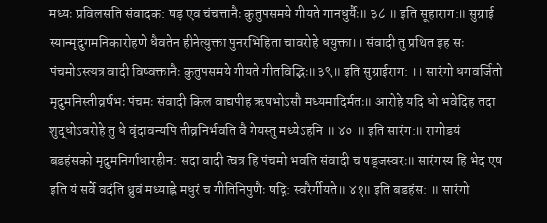मध्यः प्रविलसति संवादक: षड़ एव चंचत्तानैः कुतुपसमये गीयते गानधुर्यैः॥ ३८ ॥ इति सूहाराग:॥ सुग्राई स्यान्मृदुगमनिकारोहणे धैवतेन हीनेत्युक्ता पुनरभिहिता चावरोहे धयुक्ता।। संवादी तु प्रथित इह सः पंचमोऽस्त्यत्र वादी विष्वक्तानैः कुतुपसमये गीयते गीतविद्भिः॥३९॥ इति सुग्राईराग: ।। सारंगो धगवर्जितो मृदुमनिस्तीव्रर्षभः पंचमः संवादी किल वाद्यपीह ऋषभोऽसौ मध्यमादिर्मतः॥ आरोहे यदि धो भवेदिह तदा शुद्धोऽवरोहे तु धे वृंदावन्यपि तीव्रनिर्भवति वै गेयस्तु मध्येऽहनि ॥ ४० ॥ इति सारंग:॥ रागोडयं बडहंसको मृदुमनिर्गाधारहीन: सदा वादी त्वत्र हि पंचमो भवति संवादी च षड्जस्वरः॥ सारंगस्य हि भेद एष इति यं सर्वे वदंति ध्रुवं मध्याह्ने मधुरं च गीतिनिपुणैः षद्गि: स्वरैर्गीयते॥ ४१॥ इति बडहंस: ॥ सारंगो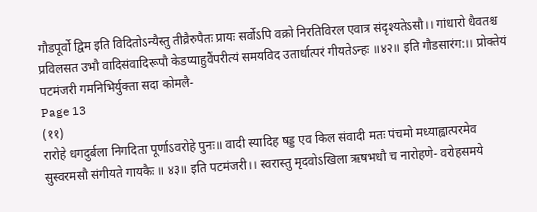गौडपूर्वो द्विम इति विदितोऽन्यैस्तु तीव्रैरुपैतः प्रायः सर्वोऽपि वक्रो निरतिविरल एवात्र संदृश्यतेऽसौ।। गांधारो धैवतश्च प्रविलसत उभौ वादिसंवादिरूपौ केडप्याहुवैंपरीत्यं समयविद उतार्धात्परं गीयतेऽन्हः ॥४२॥ इति गौडसारंग:।। प्रोक्तेयं पटमंजरी गमनिभिर्युक्ता सदा कोमलै-
Page 13
(११)
रारोहे धगदुर्बला निगदिता पूर्णाऽवरोहे पुनः॥ वादी स्यादिह षड्ड एव किल संवादी मतः पंचमो मध्याह्वात्परमेव सुस्वरमसौ संगीयते गायकैः ॥ ४३॥ इति पटमंजरी।। स्वरास्तु मृदवोऽखिला ऋषभधौ च नारोहणे- वरोहसमये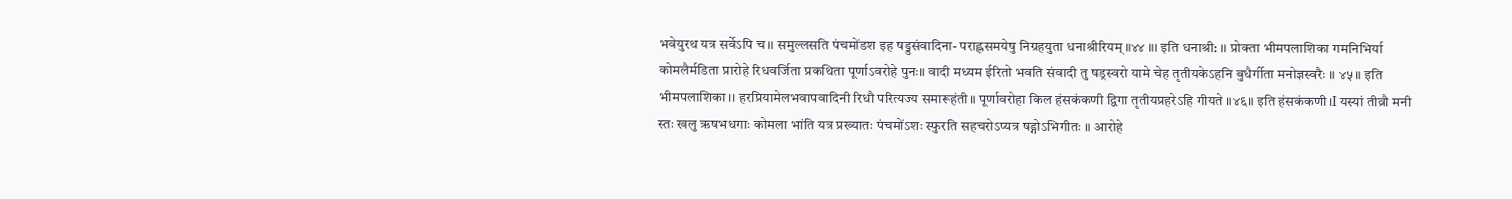भवेयुरथ यत्र सर्वेऽपि च।। समुल्लसति पंचमोंडश इह षड्डसंवादिना- पराह्लसमयेषु निग्रहयुता धनाश्रीरियम् ॥४४ ॥। इति धनाश्री: ।। प्रोक्ता भीमपलाशिका गमनिभिर्या कोमलैर्मडिता प्रारोहे रिधवर्जिता प्रकथिता पूर्णाऽवरोहे पुनः॥ वादी मध्यम ईरितो भवति संवादी तु षड्रस्वरो यामे चेह तृतीयकेऽहनि बुधैर्गीता मनोज्ञस्वरैः ॥ ४५॥ इति भीमपलाशिका।। हरप्रियामेलभवापवादिनी रिधौ परित्यज्य समारूहंती॥ पूर्णावरोहा किल हंसकंकणी द्विगा तृतीयप्रहरेऽहि गीयते ॥४६॥ इति हंसकंकणी।I यस्यां तीव्रौ मनी स्तः खलु ऋषभधगाः कोमला भांति यत्र प्रख्यातः पंचमोंऽशः स्फुरति सहचरोऽप्यत्र षड्गोऽभिगीतः ॥ आरोहे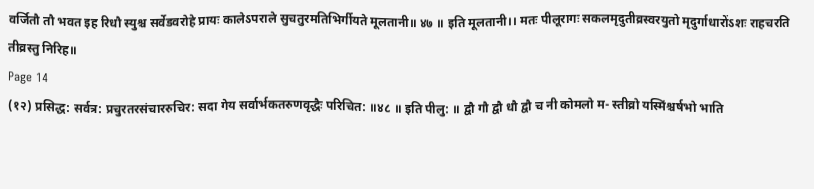वर्जितौ तौ भवत इह रिधौ स्युश्च सर्वेडवरोहे प्रायः कालेऽपराले सुचतुरमतिभिर्गीयते मूलतानी॥ ४७ ॥ इति मूलतानी।। मतः पीलूरागः सकलमृदुतीव्रस्वरयुतो मृदुर्गाधारोंऽशः राहचरति तीव्रस्तु निरिह॥
Page 14
(१२) प्रसिद्ध: सर्वत्र: प्रचुरतरसंचाररुचिर: सदा गेय सर्वार्भकतरुणवृद्धैः परिचित: ॥४८ ॥ इति पीलु: ॥ द्वौ गौ द्वौ धौ द्वौ च नी कोमलो म- स्तीव्रो यस्मिंश्चर्षभो भाति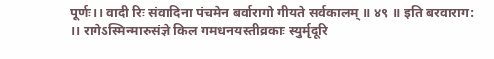पूर्णः।। वादी रिः संवादिना पंचमेन बर्वारागो गीयते सर्वकालम् ॥ ४९ ॥ इति बरवाराग: ।। रागेऽस्मिन्मारुसंज्ञे किल गमधनयस्तीव्रकाः स्युर्मृदूरि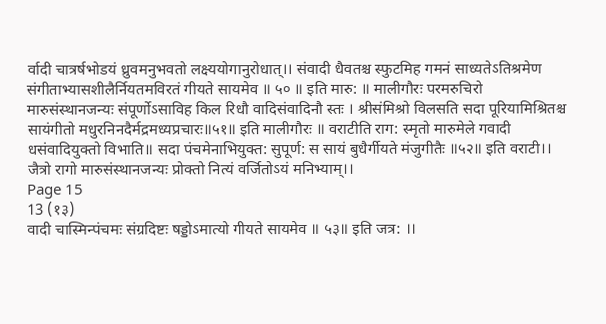र्वादी चात्रर्षभोडयं ध्रुवमनुभवतो लक्ष्ययोगानुरोधात्।। संवादी धैवतश्च स्फुटमिह गमनं साध्यतेऽतिश्रमेण संगीताभ्यासशीलैर्नियतमविरतं गीयते सायमेव ॥ ५० ॥ इति मारु: ॥ मालीगौरः परमरुचिरो मारुसंस्थानजन्यः संपूर्णोऽसाविह किल रिधौ वादिसंवादिनौ स्तः । श्रीसंमिश्रो विलसति सदा पूरियामिश्रितश्च सायंगीतो मधुरनिनदैर्मद्रमध्यप्रचारः॥५१॥ इति मालीगौरः ॥ वराटीति राग: स्मृतो मारुमेले गवादी धसंवादियुक्तो विभाति॥ सदा पंचमेनाभियुक्त: सुपूर्ण: स सायं बुधैर्गीयते मंजुगीतैः ॥५२॥ इति वराटी।। जैत्रो रागो मारुसंस्थानजन्यः प्रोक्तो नित्यं वर्जितोऽयं मनिभ्याम्।।
Page 15
13 (१३)
वादी चास्मिन्पंचमः संग्रदिष्टः षड्डोऽमात्यो गीयते सायमेव ॥ ५३॥ इति जत्र: ।।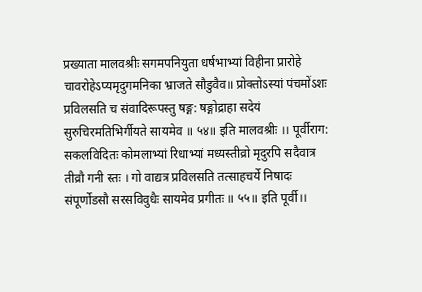प्रख्याता मालवश्रीः सगमपनियुता धर्षभाभ्यां विहीना प्रारोहे चावरोहेऽप्यमृदुगमनिका भ्राजते सौडुवैव॥ प्रोक्तोऽस्यां पंचमोंऽशः प्रविलसति च संवादिरूपस्तु षङ्ग: षङ्गोद्राहा सदेयं सुरुचिरमतिभिर्गीयते सायमेव ॥ ५४॥ इति मालवश्रीः ।। पूर्वीराग: सकलविदितः कोमलाभ्यां रिधाभ्यां मध्यस्तीव्रो मृदुरपि सदैवात्र तीव्रौ गनी स्तः । गो वाद्यत्र प्रविलसति तत्साहचर्ये निषादः संपूर्णोडसौ सरसविवुधैः सायमेव प्रगीतः ॥ ५५॥ इति पूर्वी।।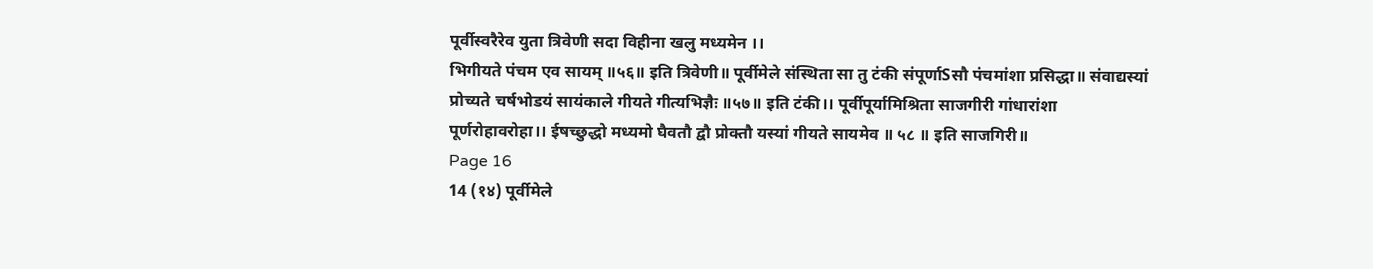पूर्वीस्वरैरेव युता त्रिवेणी सदा विहीना खलु मध्यमेन ।।
भिगीयते पंचम एव सायम् ॥५६॥ इति त्रिवेणी॥ पूर्वीमेले संस्थिता सा तु टंकी संपूर्णाSसौ पंचमांशा प्रसिद्धा॥ संवाद्यस्यां प्रोच्यते चर्षभोडयं सायंकाले गीयते गीत्यभिज्ञैः ॥५७॥ इति टंकी।। पूर्वीपूर्यामिश्रिता साजगीरी गांधारांशा पूर्णरोहावरोहा।। ईषच्छुद्धो मध्यमो घैवतौ द्वौ प्रोक्तौ यस्यां गीयते सायमेव ॥ ५८ ॥ इति साजगिरी॥
Page 16
14 (१४) पूर्वीमेले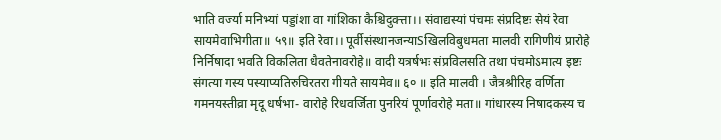भाति वर्ज्या मनिभ्यां पड्डांशा वा गांशिका कैश्चिदुक्त्ता।। संवाद्यस्यां पंचमः संप्रदिष्टः सेयं रेवा सायमेवाभिगीता॥ ५९॥ इति रेवा।। पूर्वीसंस्थानजन्याSखिलविबुधमता मालवी रागिणीयं प्रारोहे निर्निषादा भवति विकलिता धैवतेनावरोहे॥ वादी यत्रर्षभः संप्रविलसति तथा पंचमोऽमात्य इष्टः संगत्या गस्य पस्याप्यतिरुचिरतरा गीयते सायमेव॥ ६० ॥ इति मालवी । जैत्रश्रीरिह वर्णिता गमनयस्तीव्रा मृदू धर्षभा- वारोहे रिधवर्जिता पुनरियं पूर्णावरोहे मता॥ गांधारस्य निषादकस्य च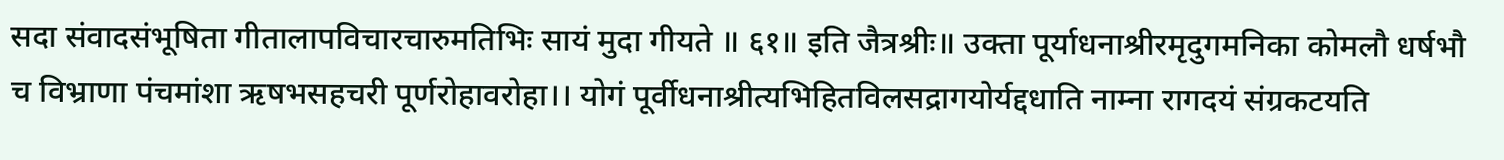सदा संवादसंभूषिता गीतालापविचारचारुमतिभिः सायं मुदा गीयते ॥ ६१॥ इति जैत्रश्रीः॥ उक्ता पूर्याधनाश्रीरमृदुगमनिका कोमलौ धर्षभौ च विभ्राणा पंचमांशा ऋषभसहचरी पूर्णरोहावरोहा।। योगं पूर्वीधनाश्रीत्यभिहितविलसद्रागयोर्यद्दधाति नाम्ना रागदयं संग्रकटयति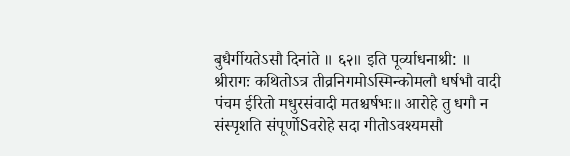बुधैर्गीयतेऽसौ दिनांते ॥ ६२॥ इति पूर्व्याधनाश्री: ॥ श्रीरागः कथितोऽत्र तीव्रनिगमोऽस्मिन्कोमलौ धर्षभौ वादी पंचम ईरितो मधुरसंवादी मतश्चर्षभः॥ आरोहे तु धगौ न संस्पृशति संपूर्णोSवरोहे सदा गीतोऽवश्यमसौ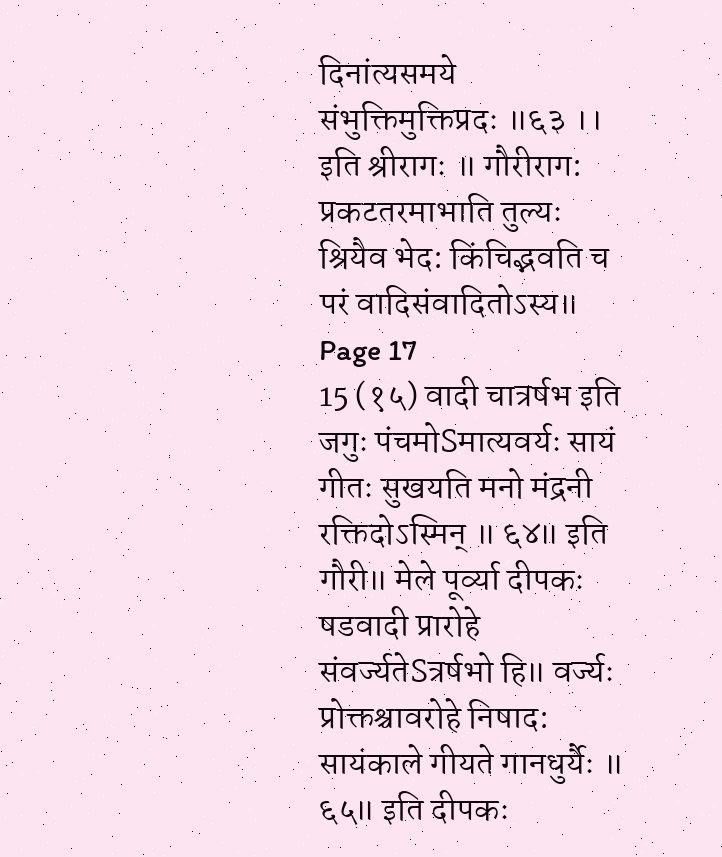दिनांत्यसमये संभुक्तिमुक्तिप्रदः ॥६३ ।। इति श्रीरागः ॥ गौरीराग: प्रकटतरमाभाति तुल्यः श्रियैव भेद: किंचिद्भवति च परं वादिसंवादितोऽस्य॥
Page 17
15 (१५) वादी चात्रर्षभ इति जगुः पंचमोSमात्यवर्यः सायं गीतः सुखयति मनो मंद्रनी रक्तिदोऽस्मिन् ॥ ६४॥ इति गौरी॥ मेले पूर्व्या दीपकः षडवादी प्रारोहे संवर्ज्यतेSत्रर्षभो हि॥ वर्ज्यः प्रोक्तश्चावरोहे निषाद: सायंकाले गीयते गानधुर्यैः ॥ ६५॥ इति दीपकः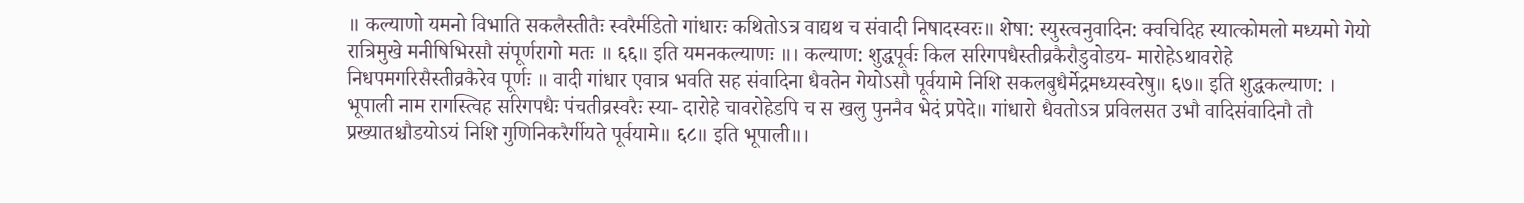॥ कल्याणो यमनो विभाति सकलैस्तीतैः स्वरैर्मडितो गांधारः कथितोऽत्र वाद्यथ च संवादी निषादस्वरः॥ शेषा: स्युस्त्वनुवादिन: क्वचिदिह स्यात्कोमलो मध्यमो गेयो रात्रिमुखे मनीषिभिरसौ संपूर्णरागो मतः ॥ ६६॥ इति यमनकल्याणः ॥। कल्याण: शुद्धपूर्वः किल सरिगपधैस्तीव्रकैरौडुवोडय- मारोहेऽथावरोहे निधपमगरिसैस्तीव्रकैरेव पूर्णः ॥ वादी गांधार एवात्र भवति सह संवादिना धैवतेन गेयोऽसौ पूर्वयामे निशि सकलबुधैर्मेद्रमध्यस्वरेषु॥ ६७॥ इति शुद्धकल्याण: । भूपाली नाम रागस्त्विह सरिगपधैः पंचतीव्रस्वरैः स्या- दारोहे चावरोहेडपि च स खलु पुननैव भेदं प्रपेदे॥ गांधारो धैवतोऽत्र प्रविलसत उभौ वादिसंवादिनौ तौ प्रख्यातश्चौडयोऽयं निशि गुणिनिकरैर्गीयते पूर्वयामे॥ ६८॥ इति भूपाली॥।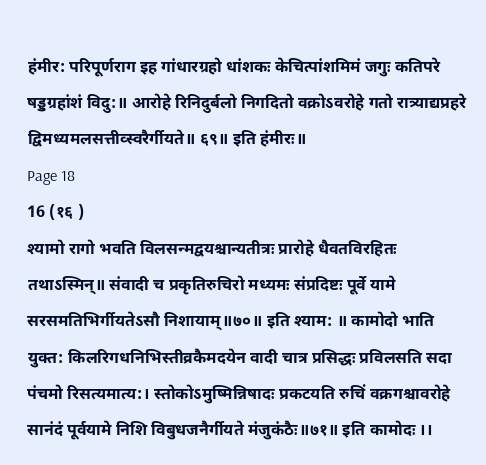हंमीर: परिपूर्णराग इह गांधारग्रहो धांशकः केचित्पांशमिमं जगुः कतिपरे षड्डग्रहांशं विदु:॥ आरोहे रिनिदुर्बलो निगदितो वक्रोऽवरोहे गतो रात्र्याद्यप्रहरे द्विमध्यमलसत्तीव्स्वरैर्गीयते॥ ६९॥ इति हंमीरः॥
Page 18
16 (१६ )
श्यामो रागो भवति विलसन्मद्वयश्चान्यतीत्रः प्रारोहे धैवतविरहितः तथाऽस्मिन्॥ संवादी च प्रकृतिरुचिरो मध्यमः संप्रदिष्टः पूर्वे यामे सरसमतिभिर्गीयतेऽसौ निशायाम्॥७०॥ इति श्याम: ॥ कामोदो भाति युक्त: किलरिगधनिभिस्तीव्रकैमदयेन वादी चात्र प्रसिद्धः प्रविलसति सदा पंचमो रिसत्यमात्य:। स्तोकोऽमुष्मिन्निषादः प्रकटयति रुचिं वक्रगश्चावरोहे सानंदं पूर्वयामे निशि विबुधजनैर्गीयते मंजुकंठैः॥७१॥ इति कामोदः ।।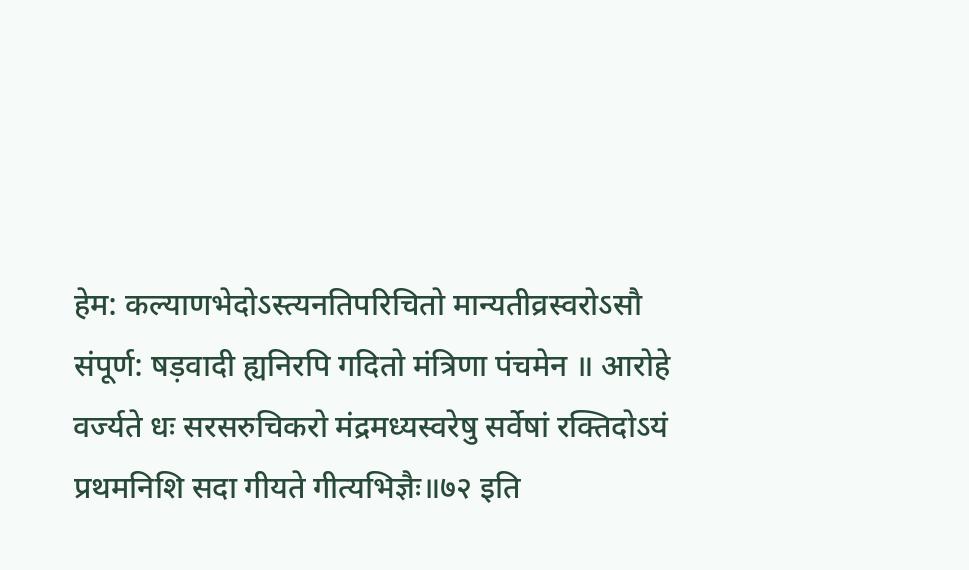हेम: कल्याणभेदोऽस्त्यनतिपरिचितो मान्यतीव्रस्वरोऽसौ संपूर्ण: षड़वादी ह्यनिरपि गदितो मंत्रिणा पंचमेन ॥ आरोहे वर्ज्यते धः सरसरुचिकरो मंद्रमध्यस्वरेषु सर्वेषां रक्तिदोऽयं प्रथमनिशि सदा गीयते गीत्यभिज्ञैः॥७२ इति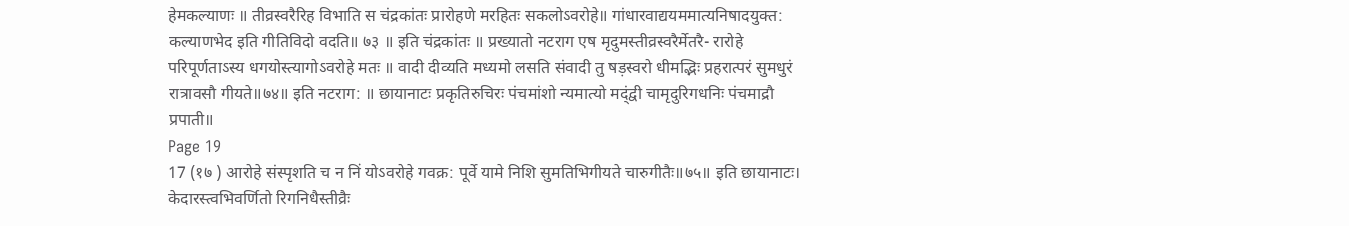हेमकल्याणः ॥ तीव्रस्वरैरिह विभाति स चंद्रकांतः प्रारोहणे मरहितः सकलोऽवरोहे॥ गांधारवाद्ययममात्यनिषादयुक्त: कल्याणभेद इति गीतिविदो वदति॥ ७३ ॥ इति चंद्रकांतः ॥ प्रख्यातो नटराग एष मृदुमस्तीव्रस्वरैर्मेतरै- रारोहे परिपूर्णताऽस्य धगयोस्त्यागोऽवरोहे मतः ॥ वादी दीव्यति मध्यमो लसति संवादी तु षड़स्वरो धीमद्भिः प्रहरात्परं सुमधुरं रात्रावसौ गीयते॥७४॥ इति नटराग: ॥ छायानाटः प्रकृतिरुचिरः पंचमांशो न्यमात्यो मद्ंद्वी चामृदुरिगधनिः पंचमाद्रौ प्रपाती॥
Page 19
17 (१७ ) आरोहे संस्पृशति च न निं योऽवरोहे गवक्र: पूर्वे यामे निशि सुमतिभिगीयते चारुगीतैः॥७५॥ इति छायानाटः। केदारस्त्वभिवर्णितो रिगनिधैस्तीव्रैः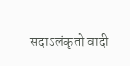सदाऽलंकृतो वादी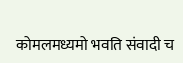कोमलमध्यमो भवति संवादी च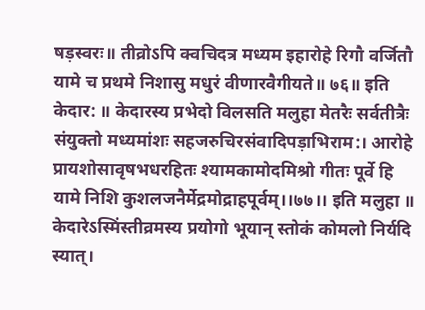षड़स्वरः॥ तीव्रोऽपि क्वचिदत्र मध्यम इहारोहे रिगौ वर्जितौ यामे च प्रथमे निशासु मधुरं वीणारवैगीयते॥ ७६॥ इति केदार: ॥ केदारस्य प्रभेदो विलसति मलुहा मेतरैः सर्वतीत्रैः संयुक्तो मध्यमांशः सहजरुचिरसंवादिपड़ाभिराम:। आरोहे प्रायशोसावृषभधरहितः श्यामकामोदमिश्रो गीतः पूर्वे हि यामे निशि कुशलजनैर्मेद्रमोद्राहपूर्वम्।।७७।। इति मलुहा ॥ केदारेऽस्मिंस्तीव्रमस्य प्रयोगो भूयान् स्तोकं कोमलो निर्यदि स्यात्।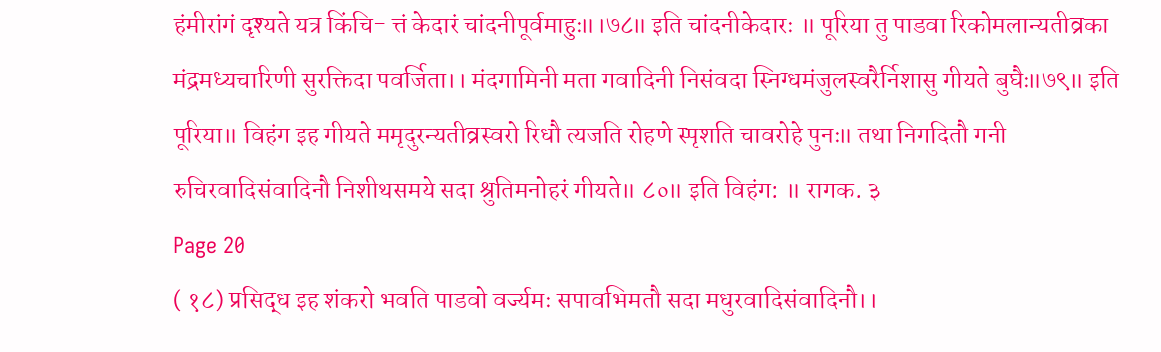हंमीरांगं दृश्यते यत्र किंचि- त्तं केदारं चांदनीपूर्वमाहुः॥।७८॥ इति चांदनीकेदारः ॥ पूरिया तु पाडवा रिकोमलान्यतीव्रका मंद्रमध्यचारिणी सुरक्तिदा पवर्जिता।। मंदगामिनी मता गवादिनी निसंवदा स्निग्धमंजुलस्वरैर्निशासु गीयते बुघैः॥७९॥ इति पूरिया॥ विहंग इह गीयते ममृदुरन्यतीव्रस्वरो रिधौ त्यजति रोहणे स्पृशति चावरोहे पुनः॥ तथा निगदितौ गनी रुचिरवादिसंवादिनौ निशीथसमये सदा श्रुतिमनोहरं गीयते॥ ८०॥ इति विहंग: ॥ रागक. ३
Page 20
( १८) प्रसिद्ध इह शंकरो भवति पाडवो वर्ज्यमः सपावभिमतौ सदा मधुरवादिसंवादिनौ।।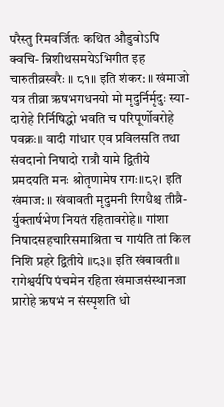परैस्तु रिमवर्जितः कथित औडुवोऽपि क्वचि- न्निशीथसमयेऽभिगीत इह चारुतीव्रस्वरैः ॥ ८१॥ इति शंकर: ॥ खंमाजो यत्र तीव्रा ऋषभगधनयो मो मृदुर्निर्मृदुः स्या- दारोहे रिर्निषिद्धो भवति च परिपूर्णोवरोहे पवक्रः॥ वादी गांधार एव प्रविलसति तथा संवदानो निषादो रात्रौ यामे द्वितीये प्रमदयति मनः श्रोतृणामेष रागः॥८२। इति खंमाज: ॥ खंवावती मृदुमनी रिगधैश्च तीव्रै- र्युक्तार्षभेण नियतं रहितावरोहे॥ गांशा निषादसहचारिसमाश्रिता च गायंति तां किल निशि प्रहरे द्वितीये ॥८३॥ इति खंबावती॥ रागेश्वर्यपि पंचमेन रहिता खंमाजसंस्थानजा प्रारोहे ऋषभं न संस्पृशति धो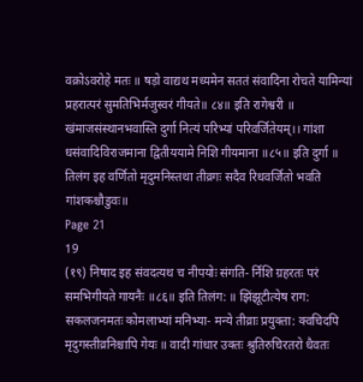वक्रोऽवरोहे मतः ॥ षड़ो वाद्यथ मध्यमेन सततं संवादिना रोचते यामिन्यां प्रहरात्परं सुमतिभिर्मजुस्वरं गीयते॥ ८४॥ इति रागेश्वरी ॥ खंमाजसंस्थानभवास्ति दुर्गा नित्यं परिभ्यां परिवर्जितेयम्।। गांशा धसंवादिविराजमाना द्वितीययामे निशि गीयमाना ॥८५॥ इति दुर्गा ॥ तिलंग इह वर्णितो मृदुमनिस्तथा तीव्रगः सदैव रिधवर्जितो भवति गांशकश्चौडुवः॥
Page 21
19
(१९) निषाद इह संवदत्यथ च नीपयोः संगति- र्निशि ग्रहरतः परं समभिगीयते गायनैः ॥८६॥ इति तिलंग: ॥ झिंझूटीत्येष राग: सकलजनमतः कोमलाभ्यां मनिभ्या- मन्ये तीव्राः प्रयुक्ता: क्वचिदपि मृदुगस्तीव्रनिश्चापि गेयः ॥ वादी गांधार उक्तः श्रुतिरुचिरतरो धैवतः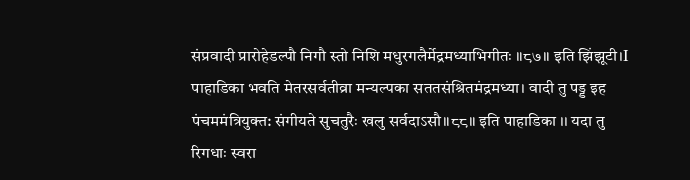संप्रवादी प्रारोहेडल्पौ निगौ स्तो निशि मधुरगलैर्मेद्रमध्याभिगीतः ॥८७॥ इति झिंझूटी।I पाहाडिका भवति मेतरसर्वतीव्रा मन्यल्पका सततसंश्रितमंद्रमध्या। वादी तु पड्ड इह पंचममंत्रियुक्त: संगीयते सुचतुरैः खलु सर्वदाऽसौ॥८८॥ इति पाहाडिका ।। यदा तु रिगधाः स्वरा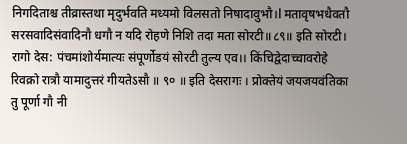निगदिताश्च तीव्रास्तथा मृदुर्भवति मध्यमो विलसतो निषादावुभौ।l मतावृषभधैवतौ सरसवादिसंवादिनौ धगौ न यदि रोहणे निशि तदा मता सोरटी॥८९॥ इति सोरटी। रागो देस: पंचमांशोर्यमात्यः संपूर्णोडयं सोरटी तुल्य एव।। किंचिद्वेदाच्चावरोहे रिवक्रो रात्रौ यामादुत्तरं गीयतेऽसौ ॥ ९० ॥ इति देसरागः । प्रोक्तेयं जयजयवंतिका तु पूर्णा गौ नी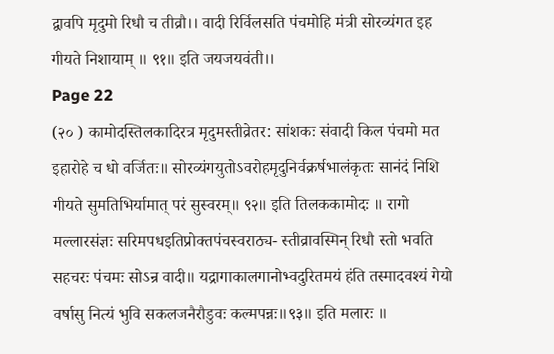द्वावपि मृदुमो रिधौ च तीव्रौ।। वादी रिर्विलसति पंचमोहि मंत्री सोरव्यंगत इह गीयते निशायाम् ॥ ९१॥ इति जयजयवंती।।
Page 22
(२० ) कामोदस्तिलकादिरत्र मृदुमस्तीव्रेतर: सांशकः संवादी किल पंचमो मत इहारोहे च धो वर्जितः॥ सोरव्यंगयुतोऽवरोहमृदुनिर्वक्रर्षभालंकृतः सानंदं निशि गीयते सुमतिभिर्यामात् परं सुस्वरम्॥ ९२॥ इति तिलककामोदः ॥ रागो मल्लारसंज्ञः सरिमपधइतिप्रोक्तपंचस्वराठ्य- स्तीव्रावस्मिन् रिधौ स्तो भवति सहचरः पंचमः सोऽन्र वादी॥ यद्रागाकालगानोभ्वदुरितमयं हंति तस्मादवश्यं गेयो वर्षासु नित्यं भुवि सकलजनैरौडुवः कल्मपन्नः॥९३॥ इति मलारः ॥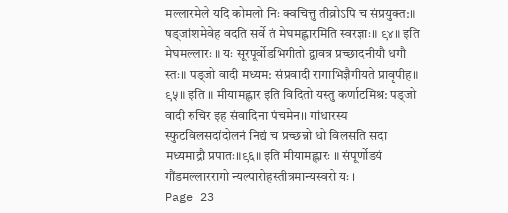मल्लारमेले यदि कोमलो निः क्वचित्तु तीव्रोऽपि च संप्रयुक्त:॥ षड्जांशमेवेह वदति सर्वे तं मेघमह्लारमिति स्वरज्ञाः॥ ९४॥ इति मेघमल्लारः ॥ यः सूरपूर्वोडभिगीतो द्वावत्र प्रच्छादनीयौ धगौ स्तः॥ पड्जो वादी मध्यम: संप्रवादी रागाभिज्ञैगीयते प्रावृपीह॥ ९५॥ इति ॥ मीयामह्लार इति विदितो यस्तु कर्णाटमिश्र: पड्जो वादी रुचिर इह संवादिना पंचमेन।। गांधारस्य स्फुटविलसदांदोलनं निद्यं च प्रच्छन्नो धो विलसति सदा मध्यमाद्रौ प्रपातः॥९६॥ इति मीयामह्लारः ॥ संपूर्णोडयं गौंडमल्लाररागो न्यल्पारोहस्तीत्रमान्यस्वरो यः ।
Page 23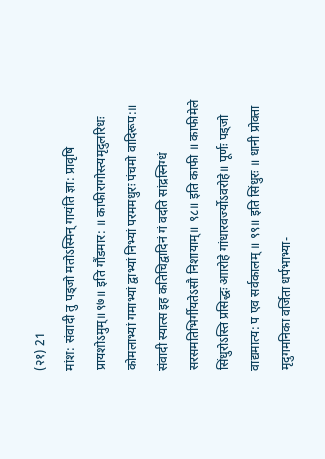(२१) 21
मांश: संवादी तु पड्जो मतोऽस्मिन् गायंति ज्ञा: प्रावृषि प्रायशोऽमुम्॥९७॥ इति गौंडमार: ॥ काफीरागोस्त्यमृदुलरिधः कोमलाभ्यां गमाभ्यां द्वाभ्यां निभ्यां परममधुरः पंचमो वादिरूप:॥ संवादी स्यात्स इह कतिचिद्वादिनं गं वदति सांद्रस्निग्धं सरसमतिभिर्गीयतेऽसौ निशायाम्॥ ९८॥ इति काफी ॥ काफीमेले सिंधुरोऽस्ति प्रसिद्धः आारोहे गांधारवर्ज्योऽवरोहे॥ पूर्णः पड्जो वाद्यमात्य: प एव सर्वकालम् ॥ ९९॥ इति सिंधुरः ॥ धानी प्रोक्ता मृदुगमनिका वर्जिता धर्पभाभ्या-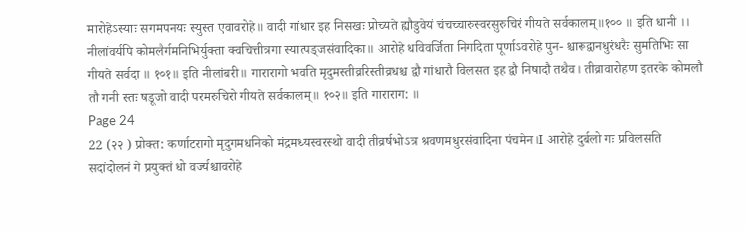मारोहेऽस्याः सगमपनयः स्युस्त एवावरोहे॥ वादी गांधार इह निसखः प्रोच्यते ह्यौडुवेयं चंचच्चारुस्वरसुरुचिरं गीयते सर्वकालम्॥१०० ॥ इति धानी ।। नीलांवर्यपि कोमलैर्गमनिभिर्युक्ता क्वचित्तीत्रगा स्यात्पड्जसंवादिका॥ आरोहे धविवर्जिता निगदिता पूर्णाऽवरोहे पुन- श्चारूद्वानधुरंधरैः सुमतिभिः सा गीयते सर्वदा ॥ १०१॥ इति नीलांबरी॥ गारारागो भवति मृदुमस्तीव्ररिस्तीव्रधश्च द्वौ गांधारौ विलसत इह द्वौ निषादौ तथैव। तीव्रावारोहण इतरके कोमलौ तौ गनी स्तः षडूजो वादी परमरुचिरो गीयते सर्वकालम्॥ १०२॥ इति गाराराग: ॥
Page 24
22 (२२ ) प्रोक्त: कर्णाटरागो मृदुगमधनिको मंद्रमध्यस्वरस्थो वादी तीव्रर्षभोऽत्र श्रवणमधुरसंवादिना पंचमेन।I आरोहे दुर्बलो गः प्रविलसति सदांदोलनं गे प्रयुक्तं धो वर्ज्यश्चावरोहे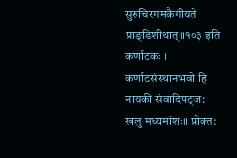सुरुचिरगमकैगीयते प्राङ्डिशीथात्॥१०३ इति कर्णाटकः । कर्णाटसंस्थानभवो हि नायकी संवादिपट्ज: खलु मध्यमांशः॥ प्रोक्त: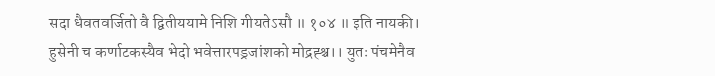सदा धैवतवर्जितो वै द्वितीययामे निशि गीयतेऽसौ ॥ १०४ ॥ इति नायकी। हुसेनी च कर्णाटकस्यैव भेदो भवेत्तारपड्रजांशको मोद्रह्श्च।। युतः पंचमेनैव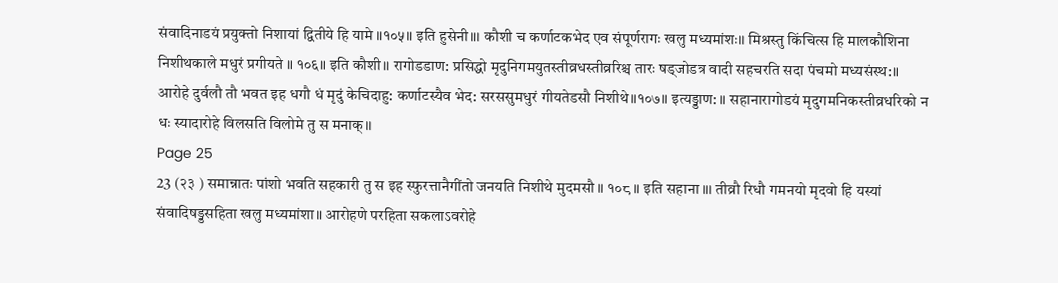संवादिनाडयं प्रयुक्तो निशायां द्वितीये हि यामे ॥१०५॥ इति हुसेनी॥। कौशी च कर्णाटकभेद एव संपूर्णरागः खलु मध्यमांशः।। मिश्रस्तु किंचित्स हि मालकौशिना निशीथकाले मधुरं प्रगीयते ॥ १०६॥ इति कौशी।। रागोडडाण: प्रसिद्धो मृदुनिगमयुतस्तीव्रधस्तीव्ररिश्च तारः षड्जोडत्र वादी सहचरति सदा पंचमो मध्यसंस्थ:॥ आरोहे दुर्वलौ तौ भवत इह धगौ धं मृदुं केचिदाहु: कर्णाटस्यैव भेद: सरससुमधुरं गीयतेडसौ निशीथे॥१०७॥ इत्यड्डाण: ॥ सहानारागोडयं मृदुगमनिकस्तीव्रधरिको न धः स्यादारोहे विलसति विलोमे तु स मनाक्।।
Page 25
23 (२३ ) समान्नातः पांशो भवति सहकारी तु स इह स्फुरत्तानैगींतो जनयति निशीथे मुदमसौ ॥ १०८ ॥ इति सहाना ॥। तीव्रौ रिधौ गमनयो मृदवो हि यस्यां संवादिषड्डसहिता खलु मध्यमांशा॥ आरोहणे परहिता सकलाऽवरोहे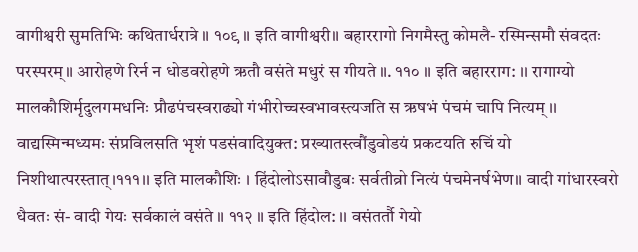वागीश्वरी सुमतिभिः कथितार्धरात्रे ॥ १०९ ॥ इति वागीश्वरी॥ बहाररागो निगमैस्तु कोमलै- रस्मिन्समौ संवदतः परस्परम्॥ आरोहणे रिर्न न धोडवरोहणे ऋतौ वसंते मधुरं स गीयते ॥. ११० ॥ इति बहारराग: ।। रागाग्यो मालकौशिर्मृदुलगमधनिः प्रौढपंचस्वराढ्यो गंभीरोच्चस्वभावस्त्यजति स ऋषभं पंचमं चापि नित्यम् ।। वाद्यस्मिन्मध्यमः संप्रविलसति भृशं पडसंवादियुक्त: प्रख्यातस्त्वौंडुवोडयं प्रकटयति रुचिं यो निशीथात्परस्तात्।१११।। इति मालकौशिः । हिंदोलोऽसावौडुबः सर्वतीव्रो नित्यं पंचमेनर्षभेण॥ वादी गांधारस्वरो धैवतः सं- वादी गेयः सर्वकालं वसंते ॥ ११२ ॥ इति हिंदोल: ।। वसंतर्तौ गेयो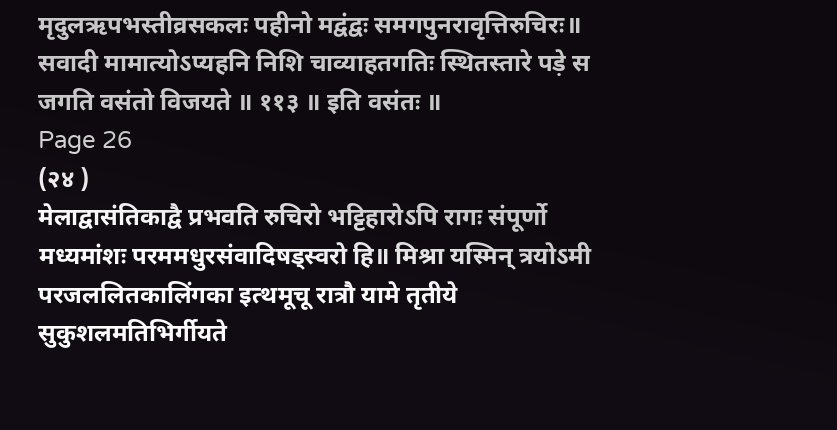मृदुलऋपभस्तीव्रसकलः पहीनो मद्वंद्वः समगपुनरावृत्तिरुचिरः॥ सवादी मामात्योऽप्यहनि निशि चाव्याहतगतिः स्थितस्तारे पड़े स जगति वसंतो विजयते ॥ ११३ ॥ इति वसंतः ॥
Page 26
(२४ )
मेलाद्वासंतिकाद्वै प्रभवति रुचिरो भट्टिहारोऽपि रागः संपूर्णो मध्यमांशः परममधुरसंवादिषड्स्वरो हि॥ मिश्रा यस्मिन् त्रयोऽमी परजललितकालिंगका इत्थमूचू रात्रौ यामे तृतीये सुकुशलमतिभिर्गीयते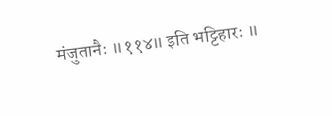मंजुतानैः ॥११४॥ इति भट्टिहारः ॥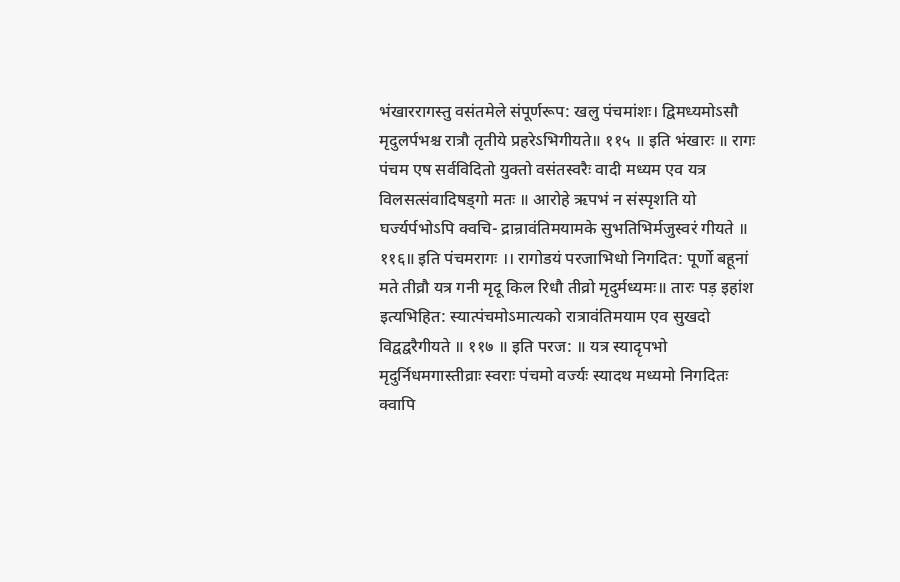भंखाररागस्तु वसंतमेले संपूर्णरूप: खलु पंचमांशः। द्विमध्यमोऽसौ मृदुलर्पभश्च रात्रौ तृतीये प्रहरेऽभिगीयते॥ ११५ ॥ इति भंखारः ॥ रागः पंचम एष सर्वविदितो युक्तो वसंतस्वरैः वादी मध्यम एव यत्र विलसत्संवादिषड्गो मतः ॥ आरोहे ऋपभं न संस्पृशति यो घर्ज्यर्पभोऽपि क्वचि- द्रान्रावंतिमयामके सुभतिभिर्मजुस्वरं गीयते ॥ ११६॥ इति पंचमरागः ।। रागोडयं परजाभिधो निगदित: पूर्णो बहूनां मते तीव्रौ यत्र गनी मृदू किल रिधौ तीव्रो मृदुर्मध्यमः॥ तारः पड़ इहांश इत्यभिहित: स्यात्पंचमोऽमात्यको रात्रावंतिमयाम एव सुखदो विद्वद्वरैगीयते ॥ ११७ ॥ इति परज: ॥ यत्र स्यादृपभो मृदुर्निधमगास्तीव्राः स्वराः पंचमो वर्ज्यः स्यादथ मध्यमो निगदितः क्वापि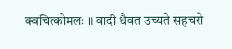क्वचित्कोमलः ॥ वादी धैवत उच्यते सहचरो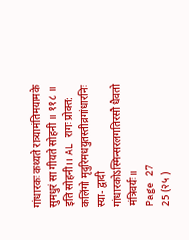गांधारकः कथ्यते रात्र्यामंतिमयामके सुमधुरं सा गीयते सोहनी ॥ ११८ ॥ इति सोहनी।। AL रागः प्रोक्त: कलिंगो मृदुरिमधयुतस्तीव्रगांधारनिः स्या- द्वादी गांधारकोऽस्मिन्सरलगतिरसौ धैवतो मंत्रिवर्यः॥
Page 27
25 (२५ )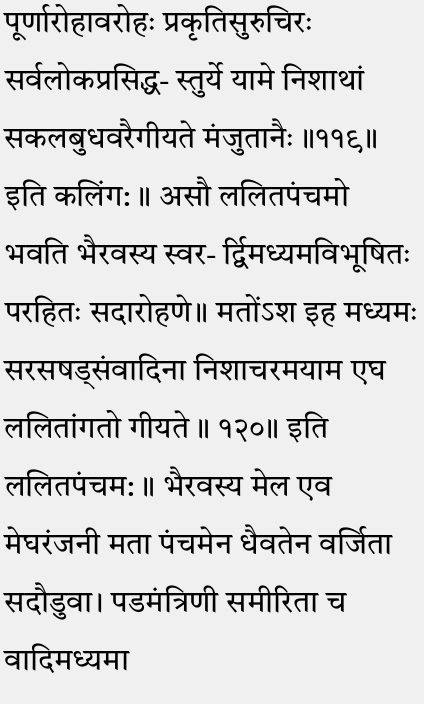पूर्णारोहावरोहः प्रकृतिसुरुचिरः सर्वलोकप्रसिद्ध- स्तुर्ये यामे निशाथां सकलबुधवरैगीयते मंजुतानैः ॥११९॥ इति कलिंग: ॥ असौ ललितपंचमो भवति भैरवस्य स्वर- र्द्विमध्यमविभूषितः परहितः सदारोहणे॥ मतोंऽश इह मध्यमः सरसषड्संवादिना निशाचरमयाम एघ ललितांगतो गीयते ॥ १२०॥ इति ललितपंचम: ॥ भैरवस्य मेल एव मेघरंजनी मता पंचमेन धैवतेन वर्जिता सदौडुवा। पडमंत्रिणी समीरिता च वादिमध्यमा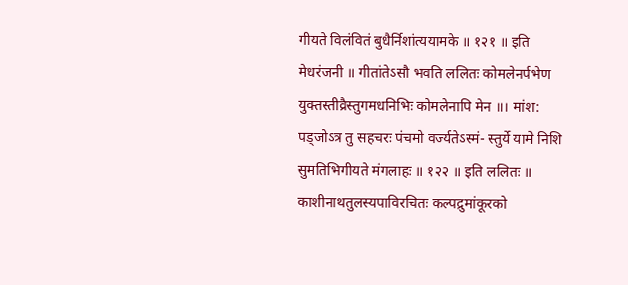गीयते विलंवितं बुधैर्निशांत्ययामके ॥ १२१ ॥ इति मेधरंजनी ॥ गीतांतेऽसौ भवति ललितः कोमलेनर्पभेण युक्तस्तीव्रैस्तुगमधनिभिः कोमलेनापि मेन ॥। मांश: पड्जोऽत्र तु सहचरः पंचमो वर्ज्यतेऽस्मं- स्तुर्ये यामे निशि सुमतिभिगीयते मंगलाहः ॥ १२२ ॥ इति ललितः ॥ काशीनाथतुलस्यपाविरचितः कल्पद्रुमांकूरको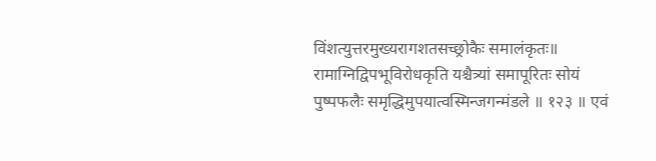विंशत्युत्तरमुख्यरागशतसच्छ्रोकैः समालंकृतः॥ रामाग्निद्विपभूविरोधकृति यश्चैत्र्यां समापूरितः सोयं पुष्पफलैः समृद्धिमुपयात्वस्मिन्जगन्मंडले ॥ १२३ ॥ एवं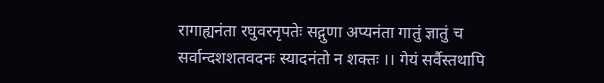रागाह्यनंता रघुवरनृपतेः सद्गुणा अप्यनंता गातुं ज्ञातुं च सर्वान्दशशतवदनः स्यादनंतो न शक्तः ।। गेयं सर्वैस्तथापि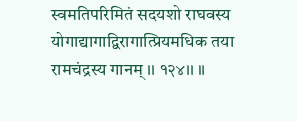स्वमतिपरिमितं सदयशो राघवस्य योगाद्यागाद्विरागात्प्रियमधिक तया रामचंद्रस्य गानम् ।। १२४।। ॥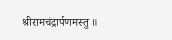श्रीरामचंद्रार्पणमस्तु ॥